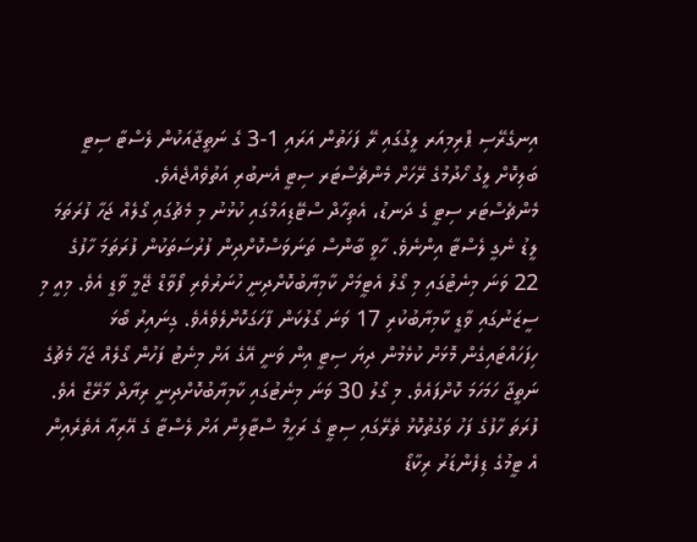އިނގެރޭސި ޕްރިމިއަރ ލީގުގައި ރޭ ފަހަތުން އަރައި 1-3 ގެ ނަތީޖާއަކުން ލެސްޓާ ސިޓީ ބަލިކޮށް ލީގު ހޯދުމުގެ ރޭހަށް މެންޗެސްޓަރ ސިޓީ އެނބުރި އަތުވެއްޖެއެވެ.
މެންޗެސްޓަރ ސިޓީ ގެ ދަނޑު، އެތިހާދް ސްޓޭޑިއަމްގައި ކުޅުނު މި މެޗުގައި ގޯލެއް ޖަހާ ފުރަތަމަ ލީޑު ނެގީ ލެސްޓާ އިންނެވެ. ހާވީ ބާންސް ތަނަވަސްކޮށްދިން ފުރުސަތަކުން ފުރަތަމަ ހާފުގެ 22 ވަނަ މިނެޓުގައި މި ގޯލު އެޓީމަށް ކާމިޔާބުކޮށްދިނީ ހުނަރުވެރި ފޯވާޑް ޖޭމީ ވާޑީ އެވެ. މިއީ މި ސީޒަނުގައި ވާޑީ ކާމިޔާބުކުރި 17 ވަނަ ގޯލުކަން ފާހަގަކޮށްލެވެއެވެ. ގިނައިރު ބޯޅަ ހިފަހައްޓައިގެން މޮޅަށް ކުޅެމުން ދިޔަ ސިޓީ އިން ވަނީ އޭގެ އަށް މިނެޓު ފަހުން ގޯލެއް ޖަހާ މެޗުގެ ނަތީޖާ ހަމަހަމަ ކޮށްފައެވެ. މި ގޯލު 30 ވަނަ މިނެޓުގައި ކާމިޔާބުކޮށްދިނީ ރިޔާދް މާރޭޒް އެވެ. ފުރަތަ ހާފުގެ ފަހު ވަގުތުކޮޅު ތެރޭގައި ސިޓީ ގެ ރަހީމް ސްޓާލިން އަށް ލެސްޓާ ގެ އޭރިއާ އެތެރެއިން އެ ޓީމުގެ ޑިފެންޑަރު ރިކާޑޯ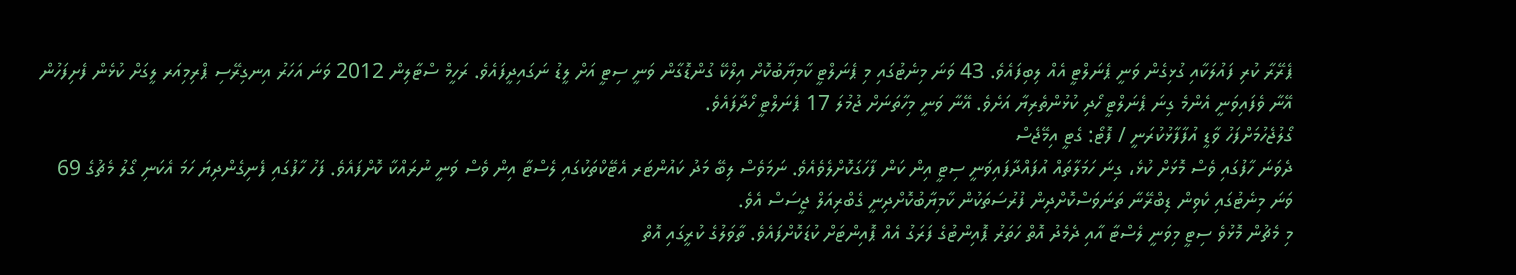ޕެރޭރާ ކުރި ފައުލަކާއި ގުޅިގެން ވަނީ ޕެނަލްޓީ އެއް ލިބިފައެވެ. 43 ވަނަ މިނެޓުގައި މި ޕެނަލްޓީ ކާމިޔާބުކޮށް އިލްކޭ ގުންޑޮގާން ވަނީ ސިޓީ އަށް ލީޑު ނަގައިދީފައެވެ. ރަހީމް ސްޓާލިން 2012 ވަނަ އަހަރު އިނގިރޭސި ޕްރިމިއަރ ލީގަށް ކުޅެން ފެށިފަހުން އޭނާ ވެފައިވަނީ އެންމެ ގިނަ ޕެނަލްޓީ ހޯދި ކުޅުންތެރިޔާ އަށެވެ. އޭނާ ވަނީ މިހާތަނަށް ޖުމުލަ 17 ޕެނަލްޓީ ހޯދާފައެވެ.
ގޯލުޖެހުމަށްފަހު ވާޑީ އުފާފާޅުކުރަނީ / ފޮޓޯ: ގެޓީ އިމޭޖެސް
ދެވަނަ ހާފުގައި ވެސް މޮޅަށް ކުޅެ، ގިނަ ހަމަލާތައް އުފައްދާފައިވަނީ ސިޓީ އިން ކަން ފާހަގަކޮށްލެވެއެވެ. ނަމަވެސް ލިބޭ މަދު ކައުންޓަރ އެޓޭކްތަކުގައި ލެސްޓާ އިން ވެސް ވަނީ ނުރައްކާ ކޮށްފައެވެ. ފަހު ހާފުގައި ފެނިގެންދިޔަ ހަމަ އެކަނި ގޯލު މެޗުގެ 69 ވަނަ މިނެޓުގައި ކެވިން ޑިބްރޭނާ ތަނަވަސްކޮށްދިން ފުރުސަތަކުން ކާމިޔާބުކޮށްދިނީ ގެބްރިއަލް ޖީސަސް އެވެ.
މި މެޗުން މޮޅުވެ ސިޓީ މިވަނީ ލެސްޓާ އާއި ދެމެދު އޮތް ހަތަރު ޕޮއިންޓުގެ ފަރަގު އެއް ޕޮއިންޓަށް ކުޑަކޮށްފައެވެ. ތާވަލުގެ ކުރީގައި އޮތް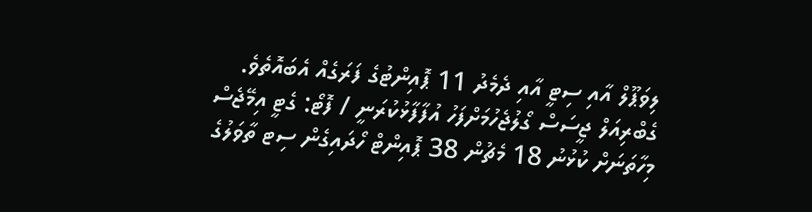ލިވަޕޫލް އާއި ސިޓީ އާއި ދެމެދު 11 ޕޮއިންޓުގެ ފަރަގެއް އެބައޮތެވެ.
ގެބްރިއަލް ޖީސަސް ގޯލުޖެހުމަށްފަހު އުފާފާޅުކުރަނީ / ފޮޓޯ: ގެޓީ އިމޭޖެސް
މިހާތަނަށް ކުޅުނު 18 މެޗުން 38 ޕޮއިންޓް ހޯދައިގެން ސިޓ ތާވަލުގެ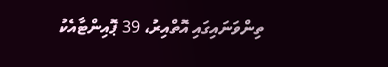ތިންވަނައިގައި އޮތްއިރު، 39 ޕޮއިންޓާއެކު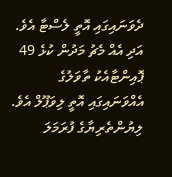ދެވަނައިގައި އޮތީ ލެސްޓާ އެވެ. އަދި އެއް މެޗު މަދުން ކުޅެ 49 ޕޮއިންޓާއެކު ތާވަލުގެ އެއްވަނައިގައި އޮތީ ލިވަޕޫލް އެވެ.
ލިޔުންތެރިޔާގެ ފުރަމަލަ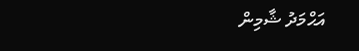އަޙްމަދު ޝާމިން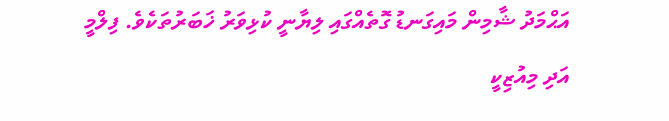އަޙްމަދު ޝާމިން މައިގަނޑު ގޮތެއްގައި ލިޔާނީ ކުޅިވަރު ޚަބަރުތަކެވެ. ފިލްމީ އަދި މިއުޒިކީ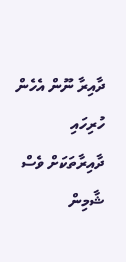ދާއިރާ ނޫން އެހެން ހުރިހައި ދާއިރާތަކަށް ވެސް ޝާމިން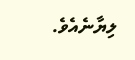ލިޔާނެއެވެ.